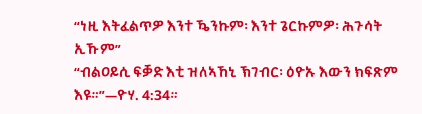“ነዚ እትፈልጥዎ እንተ ዄንኩም፡ እንተ ጌርኩምዎ፡ ሕጉሳት ኢኹም”
“ብልዐይሲ ፍቓድ እቲ ዝለኣኸኒ ኽገብር፡ ዕዮኡ እውን ክፍጽም እዩ።”—ዮሃ. 4:34።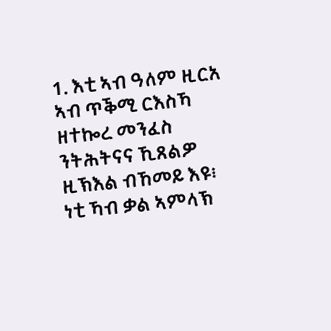1. እቲ ኣብ ዓለም ዚርአ ኣብ ጥቕሚ ርእስኻ ዘተኰረ መንፈስ ንትሕትናና ኺጸልዎ ዚኽእል ብኸመይ እዩ፧
ነቲ ኻብ ቃል ኣምላኽ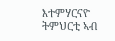እተምሃርናዮ ትምህርቲ ኣብ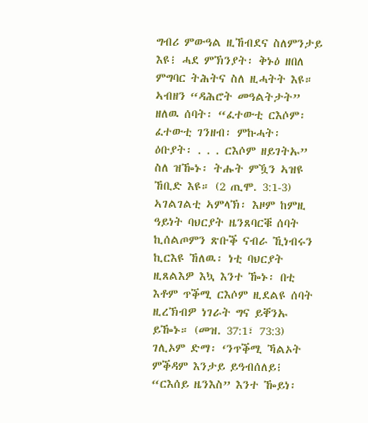ግብሪ ምውዓል ዚኸብደና ስለምንታይ እዩ፧ ሓደ ምኽንያት፡ ቅኑዕ ዘበለ ምግባር ትሕትና ስለ ዚሓትት እዩ። ኣብዘን “ዳሕሮት መዓልትታት” ዘለዉ ሰባት፡ “ፈተውቲ ርእሶም፡ ፈተውቲ ገንዘብ፡ ምኩሓት፡ ዕቡያት፡ . . . ርእሶም ዘይገትኡ” ስለ ዝዀኑ፡ ትሑት ምዃን ኣዝዩ ኸቢድ እዩ። (2 ጢሞ. 3:1-3) ኣገልገልቲ ኣምላኽ፡ እዞም ከምዚ ዓይነት ባህርያት ዜንጸባርቑ ሰባት ኪሰልጦምን ጽቡቕ ናብራ ኺነብሩን ኪርእዩ ኸለዉ፡ ነቲ ባህርያት ዚጸልእዎ እኳ እንተ ዀኑ፡ በቲ እቶም ጥቕሚ ርእሶም ዚደልዩ ሰባት ዚረኽብዎ ነገራት ግና ይቐንኡ ይዀኑ። (መዝ. 37:1፣ 73:3) ገሊኦም ድማ፡ ‘ንጥቕሚ ኻልኦት ምቕዳም እንታይ ይዓብሰለይ፧ “ርእሰይ ዜንእስ” እንተ ዀይነ፡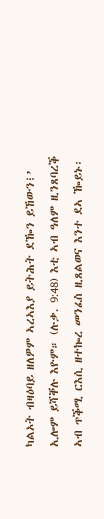ካልኦት ብዛዕባይ ዘለዎም ኣረኣእያ ይትሕት ደዀን ይኸውን፧’ ኢሎም ይሻቐሉ እዮም። (ሉቃ. 9:48) እቲ ኣብ ዓለም ዚንጸባረቕ ኣብ ጥቕሚ ርእሲ ዘተኰረ መንፈስ ዚጸልወና እንተ ደኣ ዀይኑ፡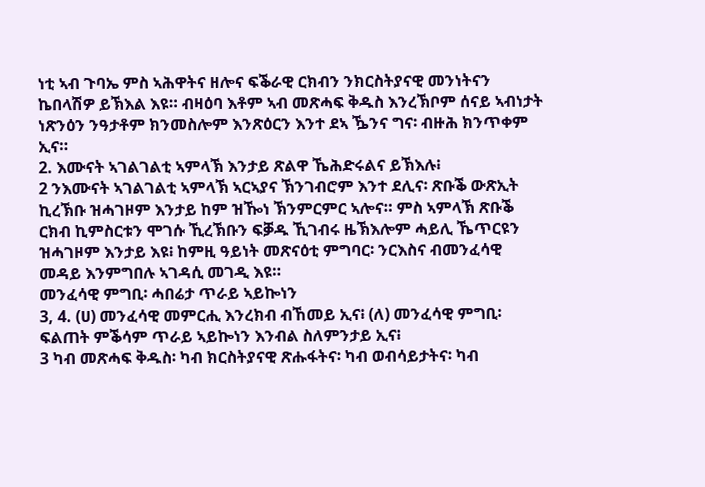ነቲ ኣብ ጉባኤ ምስ ኣሕዋትና ዘሎና ፍቕራዊ ርክብን ንክርስትያናዊ መንነትናን ኬበላሽዎ ይኽእል እዩ። ብዛዕባ እቶም ኣብ መጽሓፍ ቅዱስ እንረኽቦም ሰናይ ኣብነታት ነጽንዕን ንዓታቶም ክንመስሎም እንጽዕርን እንተ ደኣ ዄንና ግና፡ ብዙሕ ክንጥቀም ኢና።
2. እሙናት ኣገልገልቲ ኣምላኽ እንታይ ጽልዋ ኼሕድሩልና ይኽእሉ፧
2 ንእሙናት ኣገልገልቲ ኣምላኽ ኣርኣያና ኽንገብሮም እንተ ደሊና፡ ጽቡቕ ውጽኢት ኪረኽቡ ዝሓገዞም እንታይ ከም ዝዀነ ኽንምርምር ኣሎና። ምስ ኣምላኽ ጽቡቕ ርክብ ኪምስርቱን ሞገሱ ኺረኽቡን ፍቓዱ ኺገብሩ ዜኽእሎም ሓይሊ ኼጥርዩን ዝሓገዞም እንታይ እዩ፧ ከምዚ ዓይነት መጽናዕቲ ምግባር፡ ንርእስና ብመንፈሳዊ መዳይ እንምግበሉ ኣገዳሲ መገዲ እዩ።
መንፈሳዊ ምግቢ፡ ሓበሬታ ጥራይ ኣይኰነን
3, 4. (ሀ) መንፈሳዊ መምርሒ እንረክብ ብኸመይ ኢና፧ (ለ) መንፈሳዊ ምግቢ፡ ፍልጠት ምቕሳም ጥራይ ኣይኰነን እንብል ስለምንታይ ኢና፧
3 ካብ መጽሓፍ ቅዱስ፡ ካብ ክርስትያናዊ ጽሑፋትና፡ ካብ ወብሳይታትና፡ ካብ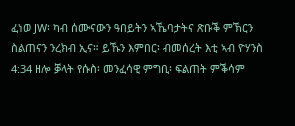ፈነወ JW፡ ካብ ሰሙናውን ዓበይትን ኣኼባታትና ጽቡቕ ምኽርን ስልጠናን ንረክብ ኢና። ይኹን እምበር፡ ብመሰረት እቲ ኣብ ዮሃንስ 4:34 ዘሎ ቓላት የሱስ፡ መንፈሳዊ ምግቢ፡ ፍልጠት ምቕሳም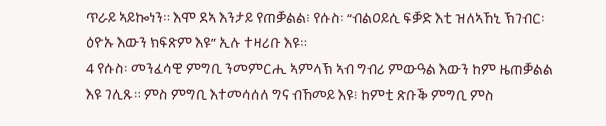ጥራይ ኣይኰነን። እሞ ደኣ እንታይ የጠቓልል፧ የሱስ፡ “ብልዐይሲ ፍቓድ እቲ ዝለኣኸኒ ኽገብር፡ ዕዮኡ እውን ክፍጽም እዩ” ኢሉ ተዛሪቡ እዩ።
4 የሱስ፡ መንፈሳዊ ምግቢ ንመምርሒ ኣምላኽ ኣብ ግብሪ ምውዓል እውን ከም ዜጠቓልል እዩ ገሊጹ። ምስ ምግቢ እተመሳሰለ ግና ብኸመይ እዩ፧ ከምቲ ጽቡቕ ምግቢ ምስ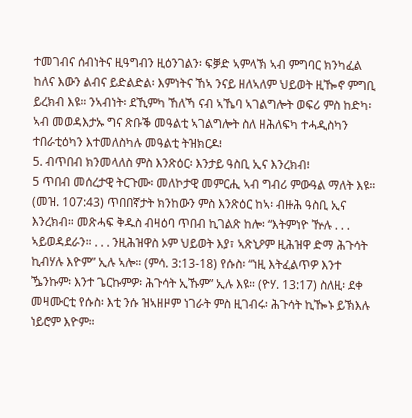ተመገብና ሰብነትና ዚዓግብን ዚዕንገልን፡ ፍቓድ ኣምላኽ ኣብ ምግባር ክንካፈል ከለና እውን ልብና ይድልድል፡ እምነትና ኸኣ ንናይ ዘለኣለም ህይወት ዚዀኖ ምግቢ ይረክብ እዩ። ንኣብነት፡ ደኺምካ ኸለኻ ናብ ኣኼባ ኣገልግሎት ወፍሪ ምስ ከድካ፡ ኣብ መወዳእታኡ ግና ጽቡቕ መዓልቲ ኣገልግሎት ስለ ዘሕለፍካ ተሓዲስካን ተበራቲዕካን እተመለስካሉ መዓልቲ ትዝክርዶ፧
5. ብጥበብ ክንመላለስ ምስ እንጽዕር፡ እንታይ ዓስቢ ኢና እንረክብ፧
5 ጥበብ መሰረታዊ ትርጉሙ፡ መለኮታዊ መምርሒ ኣብ ግብሪ ምውዓል ማለት እዩ። (መዝ. 107:43) ጥበበኛታት ክንከውን ምስ እንጽዕር ከኣ፡ ብዙሕ ዓስቢ ኢና እንረክብ። መጽሓፍ ቅዱስ ብዛዕባ ጥበብ ኪገልጽ ከሎ፡ “እትምነዮ ዅሉ . . . ኣይወዳደራን። . . . ንዚሕዝዋስ ኦም ህይወት እያ፣ ኣጽኒዖም ዚሕዝዋ ድማ ሕጉሳት ኪብሃሉ እዮም” ኢሉ ኣሎ። (ምሳ. 3:13-18) የሱስ፡ “ነዚ እትፈልጥዎ እንተ ዄንኩም፡ እንተ ጌርኩምዎ፡ ሕጉሳት ኢኹም” ኢሉ እዩ። (ዮሃ. 13:17) ስለዚ፡ ደቀ መዛሙርቲ የሱስ፡ እቲ ንሱ ዝኣዘዞም ነገራት ምስ ዚገብሩ፡ ሕጉሳት ኪዀኑ ይኽእሉ ነይሮም እዮም።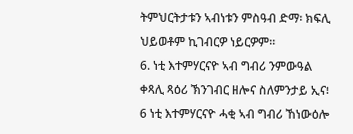ትምህርትታቱን ኣብነቱን ምስዓብ ድማ፡ ክፍሊ ህይወቶም ኪገብርዎ ነይርዎም።
6. ነቲ እተምሃርናዮ ኣብ ግብሪ ንምውዓል ቀጻሊ ጻዕሪ ኽንገብር ዘሎና ስለምንታይ ኢና፧
6 ነቲ እተምሃርናዮ ሓቂ ኣብ ግብሪ ኸነውዕሎ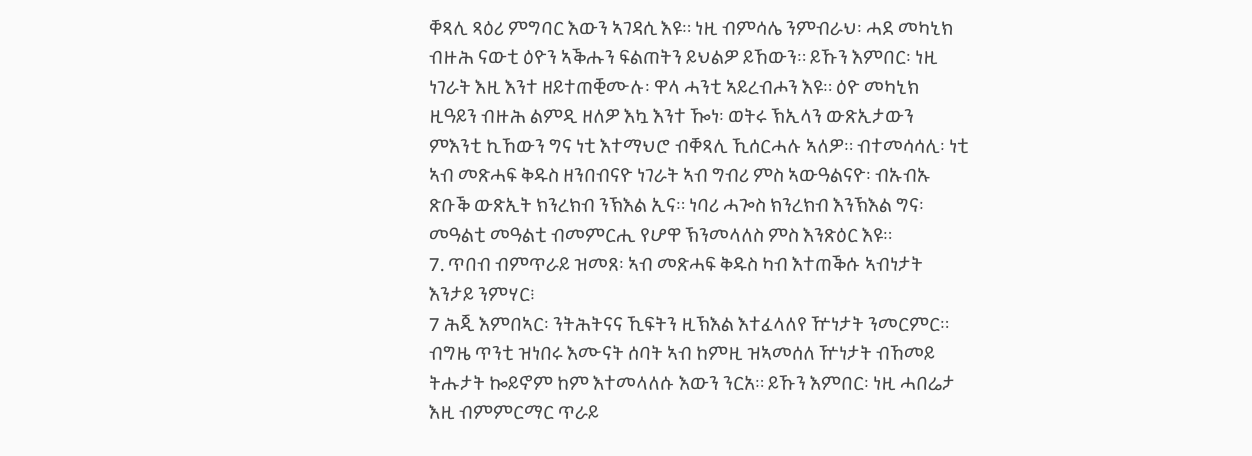ቐጻሊ ጻዕሪ ምግባር እውን ኣገዳሲ እዩ። ነዚ ብምሳሌ ንምብራህ፡ ሓደ መካኒክ ብዙሕ ናውቲ ዕዮን ኣቕሑን ፍልጠትን ይህልዎ ይኸውን። ይኹን እምበር፡ ነዚ ነገራት እዚ እንተ ዘይተጠቒሙሉ፡ ዋላ ሓንቲ ኣይረብሖን እዩ። ዕዮ መካኒክ ዚዓይን ብዙሕ ልምዲ ዘለዎ እኳ እንተ ዀነ፡ ወትሩ ኽኢላን ውጽኢታውን ምእንቲ ኪኸውን ግና ነቲ እተማህሮ ብቐጻሊ ኺሰርሓሉ ኣለዎ። ብተመሳሳሊ፡ ነቲ ኣብ መጽሓፍ ቅዱስ ዘንበብናዮ ነገራት ኣብ ግብሪ ምስ ኣውዓልናዮ፡ ብኡብኡ ጽቡቕ ውጽኢት ክንረክብ ንኽእል ኢና። ነባሪ ሓጐስ ክንረክብ እንኽእል ግና፡ መዓልቲ መዓልቲ ብመምርሒ የሆዋ ኽንመላለስ ምስ እንጽዕር እዩ።
7. ጥበብ ብምጥራይ ዝመጸ፡ ኣብ መጽሓፍ ቅዱስ ካብ እተጠቕሱ ኣብነታት እንታይ ንምሃር፧
7 ሕጂ እምበኣር፡ ንትሕትናና ኺፍትን ዚኽእል እተፈላለየ ዅነታት ንመርምር። ብግዜ ጥንቲ ዝነበሩ እሙናት ሰባት ኣብ ከምዚ ዝኣመሰለ ዅነታት ብኸመይ ትሑታት ኰይኖም ከም እተመላለሱ እውን ንርአ። ይኹን እምበር፡ ነዚ ሓበሬታ እዚ ብምምርማር ጥራይ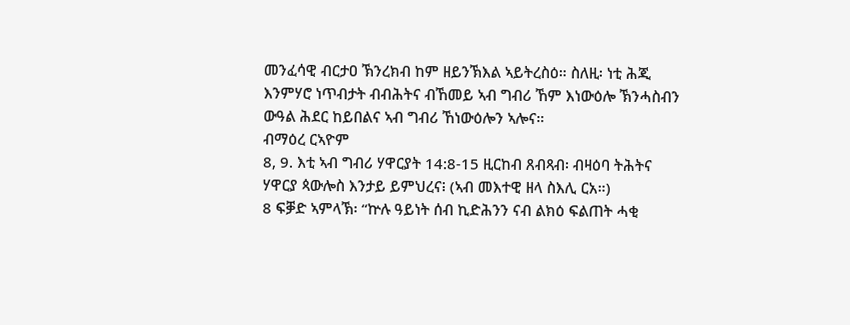መንፈሳዊ ብርታዐ ኽንረክብ ከም ዘይንኽእል ኣይትረስዕ። ስለዚ፡ ነቲ ሕጂ እንምሃሮ ነጥብታት ብብሕትና ብኸመይ ኣብ ግብሪ ኸም እነውዕሎ ኽንሓስብን ውዓል ሕደር ከይበልና ኣብ ግብሪ ኸነውዕሎን ኣሎና።
ብማዕረ ርኣዮም
8, 9. እቲ ኣብ ግብሪ ሃዋርያት 14:8-15 ዚርከብ ጸብጻብ፡ ብዛዕባ ትሕትና ሃዋርያ ጳውሎስ እንታይ ይምህረና፧ (ኣብ መእተዊ ዘላ ስእሊ ርአ።)
8 ፍቓድ ኣምላኽ፡ “ኵሉ ዓይነት ሰብ ኪድሕንን ናብ ልክዕ ፍልጠት ሓቂ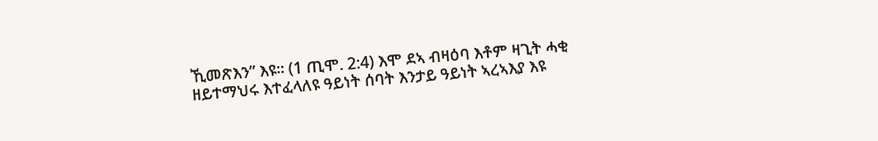ኺመጽእን” እዩ። (1 ጢሞ. 2:4) እሞ ደኣ ብዛዕባ እቶም ዛጊት ሓቂ ዘይተማህሩ እተፈላለዩ ዓይነት ሰባት እንታይ ዓይነት ኣረኣእያ እዩ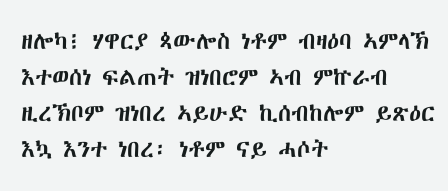ዘሎካ፧ ሃዋርያ ጳውሎስ ነቶም ብዛዕባ ኣምላኽ እተወሰነ ፍልጠት ዝነበሮም ኣብ ምኵራብ ዚረኽቦም ዝነበረ ኣይሁድ ኪሰብከሎም ይጽዕር እኳ እንተ ነበረ፡ ነቶም ናይ ሓሶት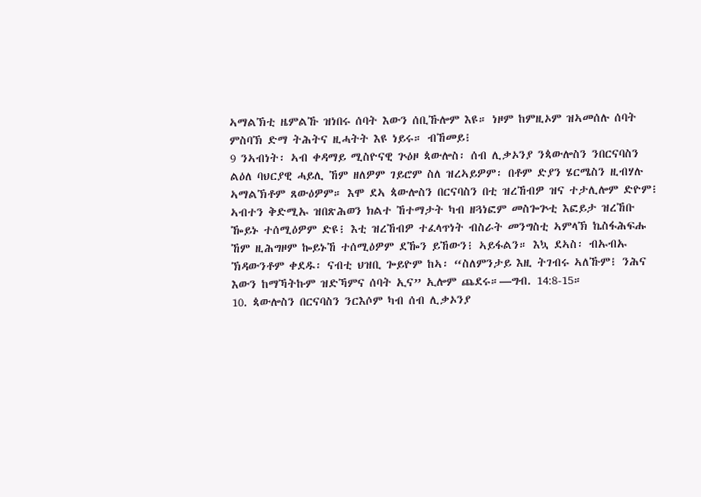ኣማልኽቲ ዜምልኹ ዝነበሩ ሰባት እውን ሰቢኹሎም እዩ። ነዞም ከምዚኦም ዝኣመሰሉ ሰባት ምስባኽ ድማ ትሕትና ዚሓትት እዩ ነይሩ። ብኸመይ፧
9 ንኣብነት፡ ኣብ ቀዳማይ ሚስዮናዊ ጕዕዞ ጳውሎስ፡ ሰብ ሊቃኦንያ ንጳውሎስን ንበርናባስን ልዕለ ባህርያዊ ሓይሊ ኸም ዘለዎም ገይሮም ስለ ዝረኣይዎም፡ በቶም ድያን ሄርሜስን ዚብሃሉ ኣማልኽቶም ጸውዕዎም። እሞ ደኣ ጳውሎስን በርናባስን በቲ ዝረኸብዎ ዝና ተታሊሎም ድዮም፧ ኣብተን ቅድሚኡ ዝበጽሕወን ክልተ ኸተማታት ካብ ዘጓነፎም መስጐጕቲ እፎይታ ዝረኸቡ ዀይኑ ተሰሚዕዎም ድዩ፧ እቲ ዝረኸብዎ ተፈላጥነት ብስራት መንግስቲ ኣምላኽ ኬስፋሕፍሑ ኸም ዚሕግዞም ኰይኑኸ ተሰሚዕዎም ደዀን ይኸውን፧ ኣይፋልን። እኳ ደኣስ፡ ብኡብኡ ኽዳውንቶም ቀደዱ፡ ናብቲ ህዝቢ ጐይዮም ከኣ፡ “ስለምንታይ እዚ ትገብሩ ኣለኹም፧ ንሕና እውን ከማኻትኩም ዝድኻምና ሰባት ኢና” ኢሎም ጨደሩ።—ግብ. 14:8-15።
10. ጳውሎስን በርናባስን ንርእሶም ካብ ሰብ ሊቃኦንያ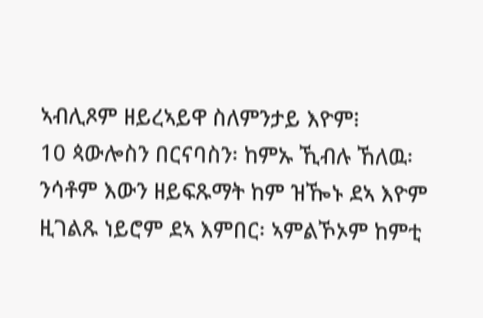ኣብሊጾም ዘይረኣይዋ ስለምንታይ እዮም፧
10 ጳውሎስን በርናባስን፡ ከምኡ ኺብሉ ኸለዉ፡ ንሳቶም እውን ዘይፍጹማት ከም ዝዀኑ ደኣ እዮም ዚገልጹ ነይሮም ደኣ እምበር፡ ኣምልኾኦም ከምቲ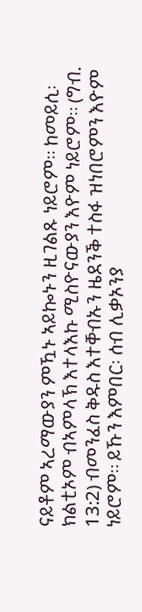ናይቶም ኣረማውያን ምዃኑ ኣይኰኑን ዚገልጹ ነይሮም። ከመይሲ፡ ክልቲኦም ብኣምላኽ እተላእኩ ሚስዮናውያን እዮም ነይሮም። (ግብ. 13:2) ብመንፈስ ቅዱስ እተቐብኡን ዜደንቕ ተስፋ ዝነበሮምን እዮም ነይሮም። ይኹን እምበር፡ ሰብ ሊቃኦንያ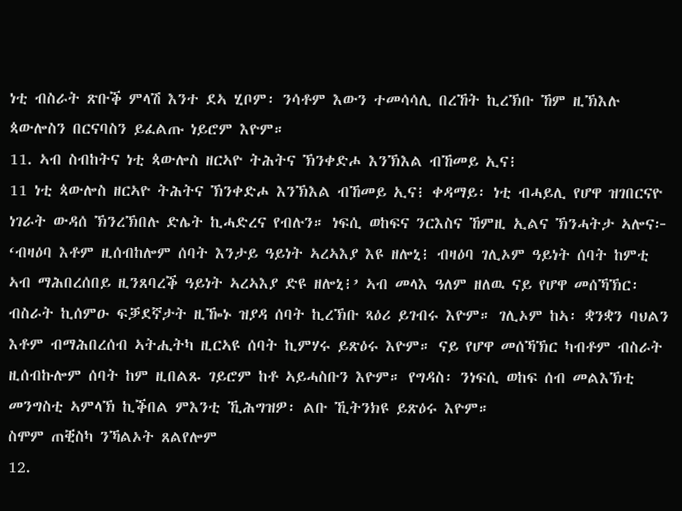ነቲ ብስራት ጽቡቕ ምላሽ እንተ ደኣ ሂቦም፡ ንሳቶም እውን ተመሳሳሊ በረኸት ኪረኽቡ ኸም ዚኽእሉ ጳውሎስን በርናባስን ይፈልጡ ነይሮም እዮም።
11. ኣብ ስብከትና ነቲ ጳውሎስ ዘርኣዮ ትሕትና ኽንቀድሖ እንኽእል ብኸመይ ኢና፧
11 ነቲ ጳውሎስ ዘርኣዮ ትሕትና ኽንቀድሖ እንኽእል ብኸመይ ኢና፧ ቀዳማይ፡ ነቲ ብሓይሊ የሆዋ ዝገበርናዮ ነገራት ውዳሰ ኽንረኽበሉ ድሌት ኪሓድረና የብሉን። ነፍሲ ወከፍና ንርእስና ኸምዚ ኢልና ኽንሓትታ ኣሎና፦ ‘ብዛዕባ እቶም ዚሰብከሎም ሰባት እንታይ ዓይነት ኣረኣእያ እዩ ዘሎኒ፧ ብዛዕባ ገሊኦም ዓይነት ሰባት ከምቲ ኣብ ማሕበረሰበይ ዚንጸባረቕ ዓይነት ኣረኣእያ ድዩ ዘሎኒ፧’ ኣብ መላእ ዓለም ዘለዉ ናይ የሆዋ መሰኻኽር፡ ብስራት ኪሰምዑ ፍቓደኛታት ዚዀኑ ዝያዳ ሰባት ኪረኽቡ ጻዕሪ ይገብሩ እዮም። ገሊኦም ከኣ፡ ቋንቋን ባህልን እቶም ብማሕበረሰብ ኣትሒትካ ዚርኣዩ ሰባት ኪምሃሩ ይጽዕሩ እዮም። ናይ የሆዋ መሰኻኽር ካብቶም ብስራት ዚሰብኩሎም ሰባት ከም ዚበልጹ ገይሮም ከቶ ኣይሓስቡን እዮም። የግዳስ፡ ንነፍሲ ወከፍ ሰብ መልእኽቲ መንግስቲ ኣምላኽ ኪቕበል ምእንቲ ኺሕግዝዎ፡ ልቡ ኺትንክዩ ይጽዕሩ እዮም።
ስሞም ጠቒስካ ንኻልኦት ጸልየሎም
12.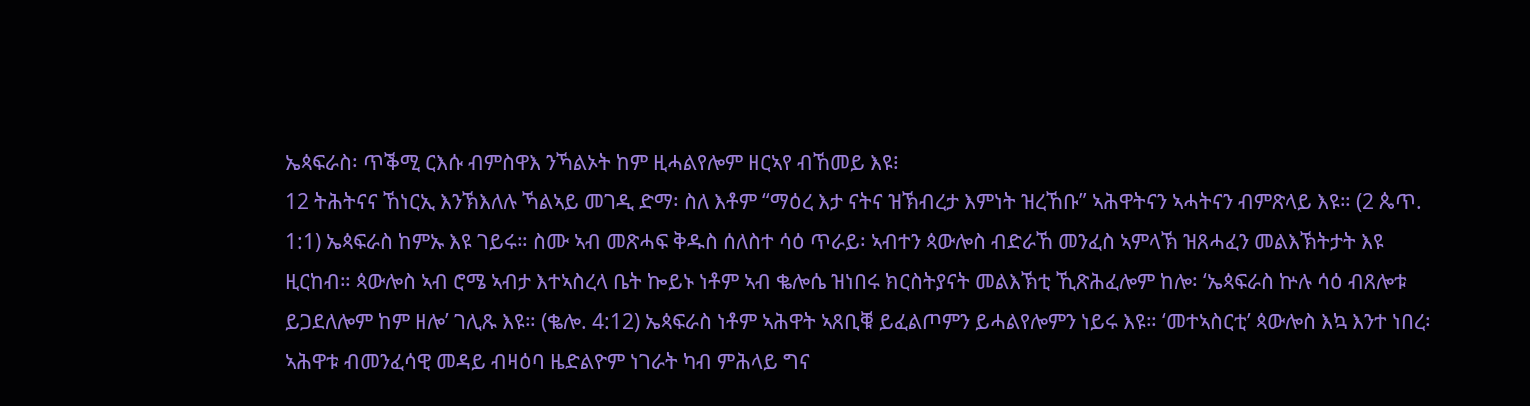ኤጳፍራስ፡ ጥቕሚ ርእሱ ብምስዋእ ንኻልኦት ከም ዚሓልየሎም ዘርኣየ ብኸመይ እዩ፧
12 ትሕትናና ኸነርኢ እንኽእለሉ ኻልኣይ መገዲ ድማ፡ ስለ እቶም “ማዕረ እታ ናትና ዝኽብረታ እምነት ዝረኸቡ” ኣሕዋትናን ኣሓትናን ብምጽላይ እዩ። (2 ጴጥ. 1:1) ኤጳፍራስ ከምኡ እዩ ገይሩ። ስሙ ኣብ መጽሓፍ ቅዱስ ሰለስተ ሳዕ ጥራይ፡ ኣብተን ጳውሎስ ብድራኸ መንፈስ ኣምላኽ ዝጸሓፈን መልእኽትታት እዩ ዚርከብ። ጳውሎስ ኣብ ሮሜ ኣብታ እተኣስረላ ቤት ኰይኑ ነቶም ኣብ ቈሎሴ ዝነበሩ ክርስትያናት መልእኽቲ ኺጽሕፈሎም ከሎ፡ ‘ኤጳፍራስ ኵሉ ሳዕ ብጸሎቱ ይጋደለሎም ከም ዘሎ’ ገሊጹ እዩ። (ቈሎ. 4:12) ኤጳፍራስ ነቶም ኣሕዋት ኣጸቢቑ ይፈልጦምን ይሓልየሎምን ነይሩ እዩ። ‘መተኣስርቲ’ ጳውሎስ እኳ እንተ ነበረ፡ ኣሕዋቱ ብመንፈሳዊ መዳይ ብዛዕባ ዜድልዮም ነገራት ካብ ምሕላይ ግና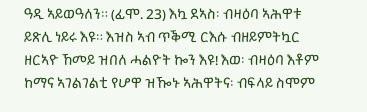ዓዲ ኣይወዓለን። (ፊሞ. 23) እኳ ደኣስ፡ ብዛዕባ ኣሕዋቱ ይጽሊ ነይሩ እዩ። እዝስ ኣብ ጥቕሚ ርእሱ ብዘይምትኳር ዘርኣዮ ኸመይ ዝበለ ሓልዮት ኰን እዩ! እወ፡ ብዛዕባ እቶም ከማና ኣገልገልቲ የሆዋ ዝዀኑ ኣሕዋትና፡ ብፍላይ ስሞም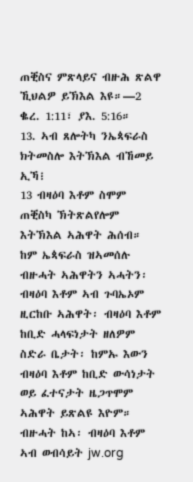ጠቒስና ምጽላይና ብዙሕ ጽልዋ ኺህልዎ ይኽእል እዩ።—2 ቈረ. 1:11፣ ያእ. 5:16።
13. ኣብ ጸሎትካ ንኤጳፍራስ ክትመስሎ እትኽእል ብኸመይ ኢኻ፧
13 ብዛዕባ እቶም ስሞም ጠቒስካ ኽትጽልየሎም እትኽእል ኣሕዋት ሕሰብ። ከም ኤጳፍራስ ዝኣመሰሉ ብዙሓት ኣሕዋትን ኣሓትን፡ ብዛዕባ እቶም ኣብ ጉባኤኦም ዚርከቡ ኣሕዋት፡ ብዛዕባ እቶም ከቢድ ሓላፍነታት ዘለዎም ስድራ ቤታት፡ ከምኡ እውን ብዛዕባ እቶም ከቢድ ውሳነታት ወይ ፈተናታት ዜጋጥሞም ኣሕዋት ይጽልዩ እዮም። ብዙሓት ከኣ፡ ብዛዕባ እቶም ኣብ ወብሳይት jw.org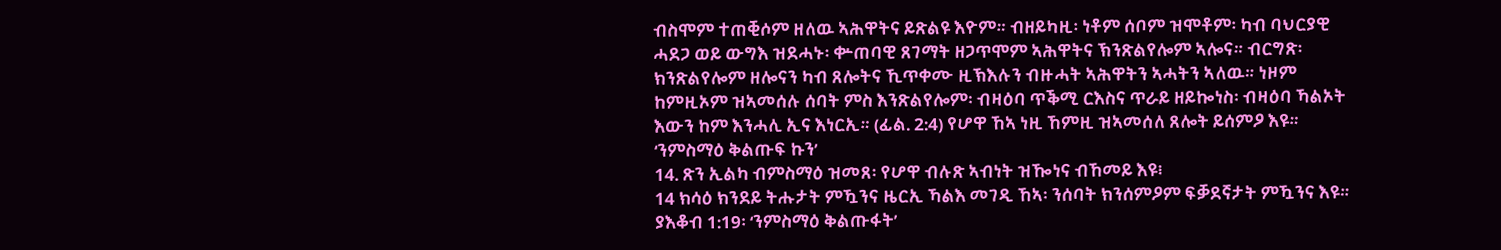ብስሞም ተጠቒሶም ዘለዉ ኣሕዋትና ይጽልዩ እዮም። ብዘይካዚ፡ ነቶም ሰቦም ዝሞቶም፡ ካብ ባህርያዊ ሓደጋ ወይ ውግእ ዝደሓኑ፡ ቍጠባዊ ጸገማት ዘጋጥሞም ኣሕዋትና ኽንጽልየሎም ኣሎና። ብርግጽ፡ ክንጽልየሎም ዘሎናን ካብ ጸሎትና ኺጥቀሙ ዚኽእሉን ብዙሓት ኣሕዋትን ኣሓትን ኣለዉ። ነዞም ከምዚኦም ዝኣመሰሉ ሰባት ምስ እንጽልየሎም፡ ብዛዕባ ጥቕሚ ርእስና ጥራይ ዘይኰነስ፡ ብዛዕባ ኻልኦት እውን ከም እንሓሊ ኢና እነርኢ። (ፊል. 2:4) የሆዋ ኸኣ ነዚ ኸምዚ ዝኣመሰለ ጸሎት ይሰምዖ እዩ።
‘ንምስማዕ ቅልጡፍ ኩን’
14. ጽን ኢልካ ብምስማዕ ዝመጸ፡ የሆዋ ብሉጽ ኣብነት ዝዀነና ብኸመይ እዩ፧
14 ክሳዕ ክንደይ ትሑታት ምዃንና ዜርኢ ኻልእ መገዲ ኸኣ፡ ንሰባት ክንሰምዖም ፍቓደኛታት ምዃንና እዩ። ያእቆብ 1:19፡ ‘ንምስማዕ ቅልጡፋት’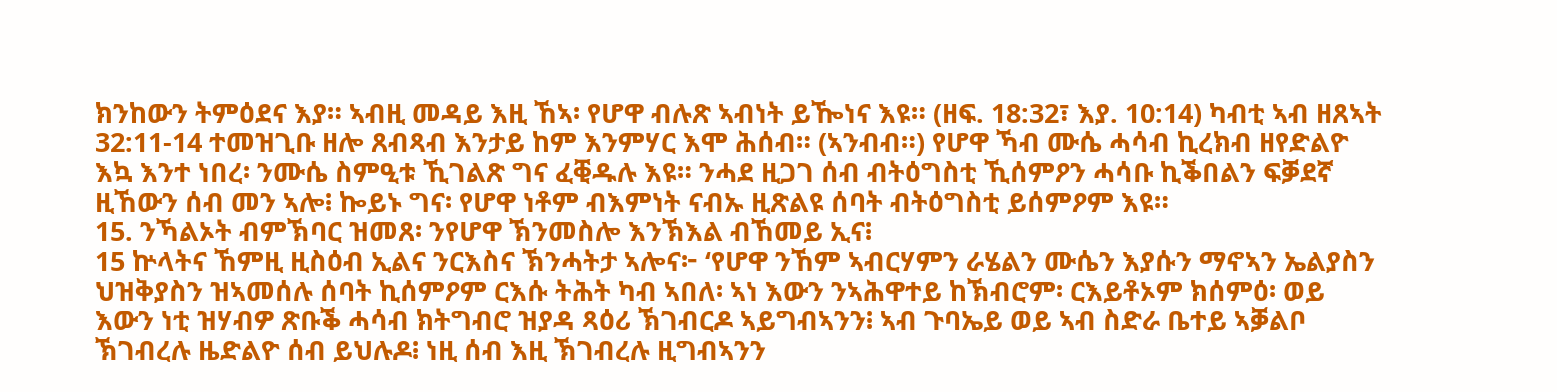ክንከውን ትምዕደና እያ። ኣብዚ መዳይ እዚ ኸኣ፡ የሆዋ ብሉጽ ኣብነት ይዀነና እዩ። (ዘፍ. 18:32፣ እያ. 10:14) ካብቲ ኣብ ዘጸኣት 32:11-14 ተመዝጊቡ ዘሎ ጸብጻብ እንታይ ከም እንምሃር እሞ ሕሰብ። (ኣንብብ።) የሆዋ ኻብ ሙሴ ሓሳብ ኪረክብ ዘየድልዮ እኳ እንተ ነበረ፡ ንሙሴ ስምዒቱ ኺገልጽ ግና ፈቒዱሉ እዩ። ንሓደ ዚጋገ ሰብ ብትዕግስቲ ኺሰምዖን ሓሳቡ ኪቕበልን ፍቓደኛ ዚኸውን ሰብ መን ኣሎ፧ ኰይኑ ግና፡ የሆዋ ነቶም ብእምነት ናብኡ ዚጽልዩ ሰባት ብትዕግስቲ ይሰምዖም እዩ።
15. ንኻልኦት ብምኽባር ዝመጸ፡ ንየሆዋ ኽንመስሎ እንኽእል ብኸመይ ኢና፧
15 ኵላትና ኸምዚ ዚስዕብ ኢልና ንርእስና ኽንሓትታ ኣሎና፦ ‘የሆዋ ንኸም ኣብርሃምን ራሄልን ሙሴን እያሱን ማኖኣን ኤልያስን ህዝቅያስን ዝኣመሰሉ ሰባት ኪሰምዖም ርእሱ ትሕት ካብ ኣበለ፡ ኣነ እውን ንኣሕዋተይ ከኽብሮም፡ ርእይቶኦም ክሰምዕ፡ ወይ እውን ነቲ ዝሃብዎ ጽቡቕ ሓሳብ ክትግብሮ ዝያዳ ጻዕሪ ኽገብርዶ ኣይግብኣንን፧ ኣብ ጉባኤይ ወይ ኣብ ስድራ ቤተይ ኣቓልቦ ኽገብረሉ ዜድልዮ ሰብ ይህሉዶ፧ ነዚ ሰብ እዚ ኽገብረሉ ዚግብኣንን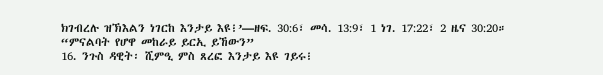ክገብረሉ ዝኽእልን ነገርከ እንታይ እዩ፧’—ዘፍ. 30:6፣ መሳ. 13:9፣ 1 ነገ. 17:22፣ 2 ዜና 30:20።
“ምናልባት የሆዋ መከራይ ይርኢ ይኸውን”
16. ንጉስ ዳዊት፡ ሺምዒ ምስ ጸረፎ እንታይ እዩ ገይሩ፧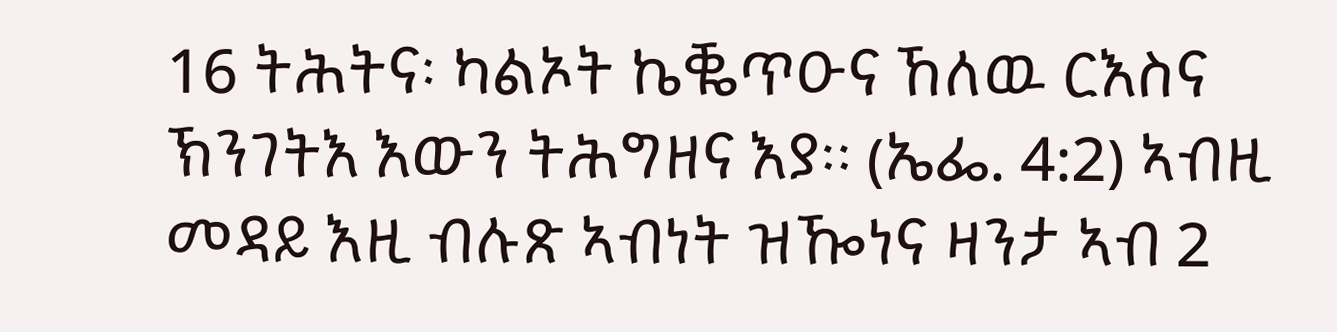16 ትሕትና፡ ካልኦት ኬቘጥዑና ኸለዉ ርእስና ኽንገትእ እውን ትሕግዘና እያ። (ኤፌ. 4:2) ኣብዚ መዳይ እዚ ብሉጽ ኣብነት ዝዀነና ዛንታ ኣብ 2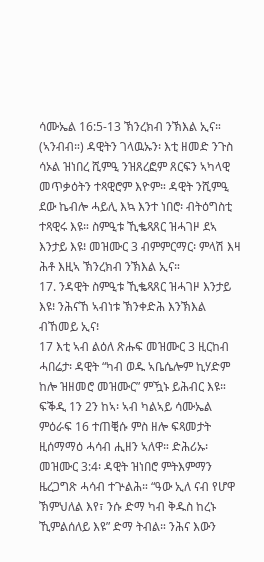ሳሙኤል 16:5-13 ኽንረክብ ንኽእል ኢና። (ኣንብብ።) ዳዊትን ገላዉኡን፡ እቲ ዘመድ ንጉስ ሳኦል ዝነበረ ሺምዒ ንዝጸረፎም ጸርፍን ኣካላዊ መጥቃዕትን ተጻዊሮም እዮም። ዳዊት ንሺምዒ ደው ኬብሎ ሓይሊ እኳ እንተ ነበሮ፡ ብትዕግስቲ ተጻዊሩ እዩ። ስምዒቱ ኺቈጻጸር ዝሓገዞ ደኣ እንታይ እዩ፧ መዝሙር 3 ብምምርማር፡ ምላሽ እዛ ሕቶ እዚኣ ኽንረክብ ንኽእል ኢና።
17. ንዳዊት ስምዒቱ ኺቈጻጸር ዝሓገዞ እንታይ እዩ፧ ንሕናኸ ኣብነቱ ኽንቀድሕ እንኽእል ብኸመይ ኢና፧
17 እቲ ኣብ ልዕለ ጽሑፍ መዝሙር 3 ዚርከብ ሓበሬታ፡ ዳዊት “ካብ ወዱ ኣቤሴሎም ኪሃድም ከሎ ዝዘመሮ መዝሙር” ምዃኑ ይሕብር እዩ። ፍቕዲ 1ን 2ን ከኣ፡ ኣብ ካልኣይ ሳሙኤል ምዕራፍ 16 ተጠቒሱ ምስ ዘሎ ፍጻመታት ዚሰማማዕ ሓሳብ ሒዘን ኣለዋ። ድሕሪኡ፡ መዝሙር 3:4፡ ዳዊት ዝነበሮ ምትእምማን ዜረጋግጽ ሓሳብ ተጕልሕ። “ዓው ኢለ ናብ የሆዋ ኽምህለል እየ፣ ንሱ ድማ ካብ ቅዱስ ከረኑ ኺምልሰለይ እዩ” ድማ ትብል። ንሕና እውን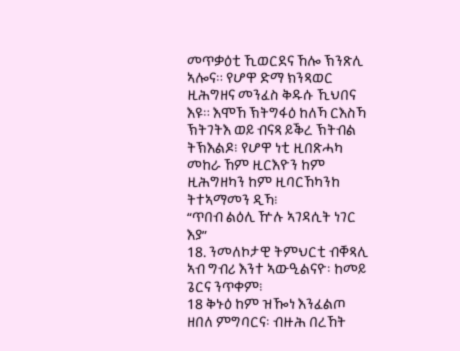መጥቃዕቲ ኺወርደና ኸሎ ኽንጽሊ ኣሎና። የሆዋ ድማ ክንጻወር ዚሕግዘና መንፈስ ቅዱሱ ኺህበና እዩ። እሞኸ ኽትግፋዕ ከለኻ ርእስኻ ኽትገትእ ወይ ብናጻ ይቕረ ኽትብል ትኽእልዶ፧ የሆዋ ነቲ ዚበጽሓካ መከራ ኸም ዚርእዮን ከም ዚሕግዘካን ከም ዚባርኸካንከ ትተኣማመን ዲኻ፧
“ጥበብ ልዕሊ ዅሉ ኣገዳሲት ነገር እያ”
18. ንመለኮታዊ ትምህርቲ ብቐጻሊ ኣብ ግብሪ እንተ ኣውዒልናዮ፡ ከመይ ጌርና ንጥቀም፧
18 ቅኑዕ ከም ዝዀነ እንፈልጦ ዘበለ ምግባርና፡ ብዙሕ በረኸት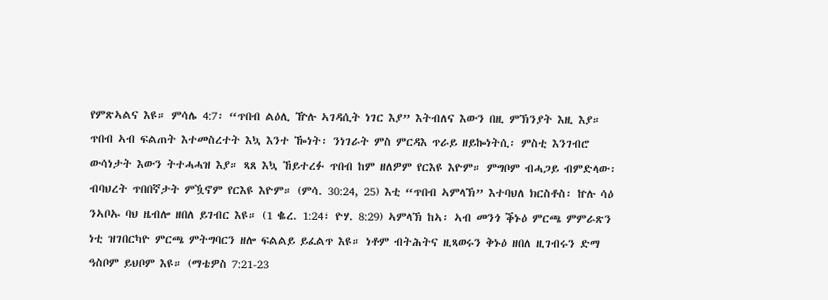የምጽኣልና እዩ። ምሳሌ 4:7፡ “ጥበብ ልዕሊ ዅሉ ኣገዳሲት ነገር እያ” እትብለና እውን በዚ ምኽንያት እዚ እያ። ጥበብ ኣብ ፍልጠት እተመስረተት እኳ እንተ ዀነት፡ ንነገራት ምስ ምርዳእ ጥራይ ዘይኰነትሲ፡ ምስቲ እንገብሮ ውሳነታት እውን ትተሓሓዝ እያ። ጻጸ እኳ ኸይተረፉ ጥበብ ከም ዘለዎም የርእዩ እዮም። ምግቦም ብሓጋይ ብምድላው፡ ብባህረት ጥበበኛታት ምዃኖም የርእዩ እዮም። (ምሳ. 30:24, 25) እቲ “ጥበብ ኣምላኽ” እተባህለ ክርስቶስ፡ ኵሉ ሳዕ ንኣቦኡ ባህ ዜብሎ ዘበለ ይገብር እዩ። (1 ቈረ. 1:24፣ ዮሃ. 8:29) ኣምላኽ ከኣ፡ ኣብ መንጎ ቕኑዕ ምርጫ ምምራጽን ነቲ ዝገበርካዮ ምርጫ ምትግባርን ዘሎ ፍልልይ ይፈልጥ እዩ። ነቶም ብትሕትና ዚጻወሩን ቅኑዕ ዘበለ ዚገብሩን ድማ ዓስቦም ይህቦም እዩ። (ማቴዎስ 7:21-23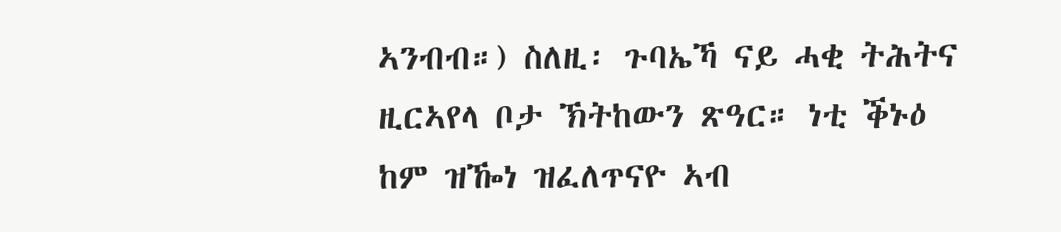ኣንብብ።) ስለዚ፡ ጉባኤኻ ናይ ሓቂ ትሕትና ዚርኣየላ ቦታ ኽትከውን ጽዓር። ነቲ ቕኑዕ ከም ዝዀነ ዝፈለጥናዮ ኣብ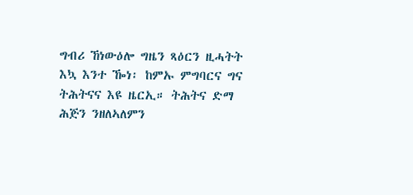ግብሪ ኸነውዕሎ ግዜን ጻዕርን ዚሓትት እኳ እንተ ዀነ፡ ከምኡ ምግባርና ግና ትሕትናና እዩ ዜርኢ። ትሕትና ድማ ሕጅን ንዘለኣለምን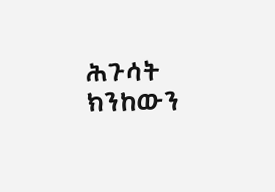ሕጉሳት ክንከውን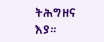ትሕግዘና እያ።